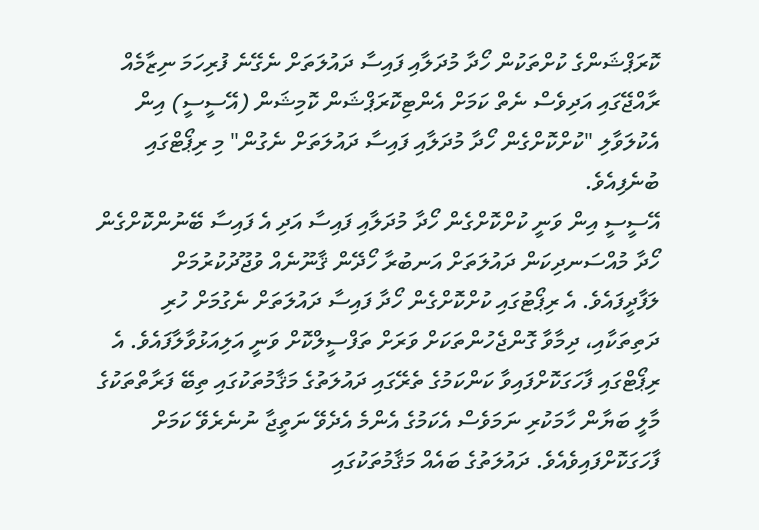ކޮރަޕްޝަންގެ ކުށްތަކުން ހޯދާ މުދަލާއި ފައިސާ ދައުލަތަށް ނެގޭނެ ފުރިހަމަ ނިޒާމެއް ރާއްޖޭގައި އަދިވެސް ނެތް ކަމަށް އެންޓިކޮރަޕްޝަން ކޮމިޝަން (އޭސީސީ) އިން އެކުލަވާލި "ކުށްކޮށްގެން ހޯދާ މުދަލާއި ފައިސާ ދައުލަތަށް ނެގުން" މި ރިޕޯޓްގައި ބުނެފިއެވެ.
އޭސީސީ އިން ވަނީ ކުށްކޮށްގެން ހޯދާ މުދަލާއި ފައިސާ އަދި އެ ފައިސާ ބޭނުންކޮށްގެން ހޯދާ މުއްސަނދިކަން ދައުލަތަށް އަނބުރާ ހޯދޭން ޤާނޫނެއް ވުޖޫދުކުރުމަށް ލަފާދީފައެވެ. އެ ރިޕޯޓުގައި ކުށްކޮށްގެން ހޯދާ ފައިސާ ދައުލަތަށް ނެގުމަށް ހުރި ދަތިތަކާއި، ދިމާވާ ގޮންޖެހުންތަކަށް ވަރަށް ތަފްސީލްކޮށް ވަނީ އަލިއަޅުވާލާފައެވެ. އެ ރިޕޯޓްގައި ފާހަގަކޮށްފައިވާ ކަންކަމުގެ ތެރޭގައި ދައުލަތުގެ މަޤާމުތަކުގައި ތިބޭ ފަރާތްތަކުގެ މާލީ ބަޔާން ހާމަކުރި ނަމަވެސް އެކަމުގެ އެންމެ އެދެވޭ ނަތީޖާ ނުނެރެވޭ ކަމަށް ފާހަގަކޮށްފައިވެއެވެ. ދައުލަތުގެ ބައެއް މަޤާމުތަކުގައި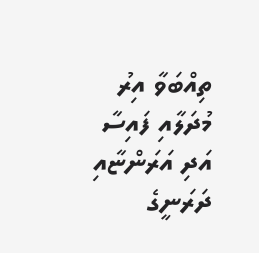ތިއްބަވާ އިރު މުދަލާއި ފައިސާ އަދި އަރަންޏާއި ދަރަނީގެ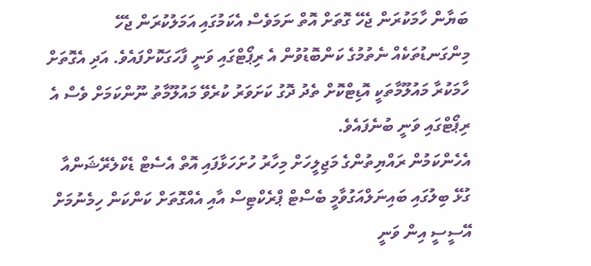ބަޔާން ހާމަކުރަން ޖެހޭ ގޮތަށް އޮތް ނަމަވެސް އެކަމުގައި އަމަލުކުރަން ޖެހޭ މިންގަނޑުތަކެއް ނެތުމުގެ ކަންބޮޑުވުން އެ ރިޕޯޓްގައި ވަނީ ފާހަގަކޮށްފައެވެ. އަދި އެގޮތަށް ހާމަކުރާ މައުލޫމާތަކީ އޮޑިޓްކޮށް ތެދު ދޮގު ކަށަވަރު ކުރެވޭ މައުލޫމާތު ނޫންކަމަށް ވެސް އެ ރިޕޯޓްގައި ވަނީ ބުނެފައެވެ.
އެހެންކަމުން ރައްޔިތުންގެ މަޖިލީހަށް މިހާރު ހުށަހަޅާފައި އޮތް އެސެޓް ޑެކްލެރޭޝަންއާ ގުޅޭ ބިލުގައި ބައިނަލްއަގުވާމީ ބެސްޓް ޕްރެކްޓިސް އާއި އެއްގޮތަށް ކަންކަން ހިމެނުމަށް އޭސީސީ އިން ވަނީ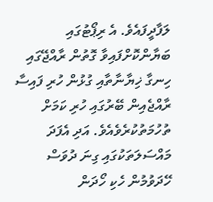ލަފާދީފައެވެ. އެ ރިޕޯޓުގައި ބަޔާންކޮށްފައިވާ ގޮތުން ރާއްޖޭގައި ހިނގާ ޚިޔާނާތާއި ގުޅުން ހުރި ފައިސާ ރާއްޖެއިން ބޭރުގައި ހުރި ކަމަށް ތުހުމަތުކުރެވެއެވެ. އަދި އެފަދަ މައްސަލަތަކުގައި ގިނަ ދުވަސް ހޭދަވުމުން ހެކި ހޯދަން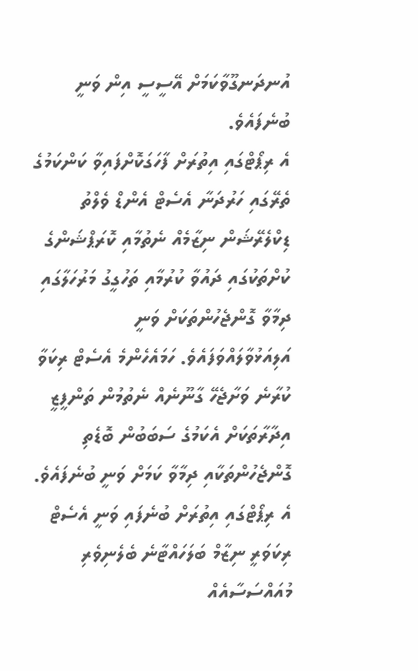އުނދަނގޫވާކަމަށް އޭސީސީ އިން ވަނީ ބުނެފައެވެ.
އެ ރިޕޯޓްގައި އިތުރަށް ފާހަގަކޮށްފައިވާ ކަންކަމުގެ ތެރޭގައި ހަރުދަނާ އެސެޓް އެންޑް ވެލްތު ޑިކްލެރޭޝަން ނިޒާމެއް ނެތުމާއި ކޮރަޕްޝަންގެ ކުށްތަކުގައި ދައުވާ ކުރުމާއި ތަހުގީގު މަރުހަލާގައި ދިމާވާ ގޮންޖެހުންތަކަށް ވަނީ އަލިއަޅުވާލައްވަފައެވެ. ހަމައެހެންމެ އެސެޓް ރިކަވާ ކުރާނެ ވަށާޖެހޭ ގާނޫނެއް ނެތުމުން ތަންފީޒީ އިދާރާތަކަށް އެކަމުގެ ސަބަބުން ބޮޑެތި ގޮންޖެހުންތަކާއި ދިމާވާ ކަމަށް ވަނީ ބުނެފައެވެ. އެ ރިޕޯޓްގައި އިތުރަށް ބުނެފައި ވަނީ އެސެޓް ރިކަވަރީ ނިޒާމް ބަލަހައްޓާނެ ބެލެނިވެރި މުއައްސަސާއެއް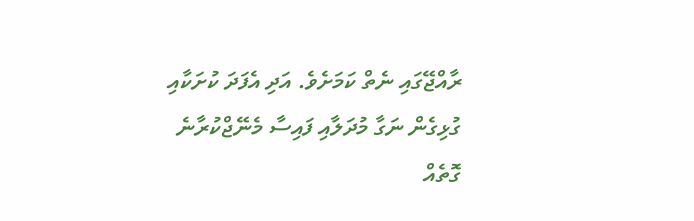ރާއްޖޭގައި ނެތް ކަމަށެވެ. އަދި އެފަދަ ކުށަކާއި ގުޅިގެން ނަގާ މުދަލާއި ފައިސާ މެނޭޖްކުރާނެ ގޮތެއް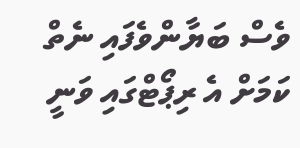ވެސް ބަޔާންވެފައި ނެތް ކަމަށް އެ ރިޕޯޓްގައި ވަނީ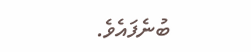ބުނެފައެވެ.